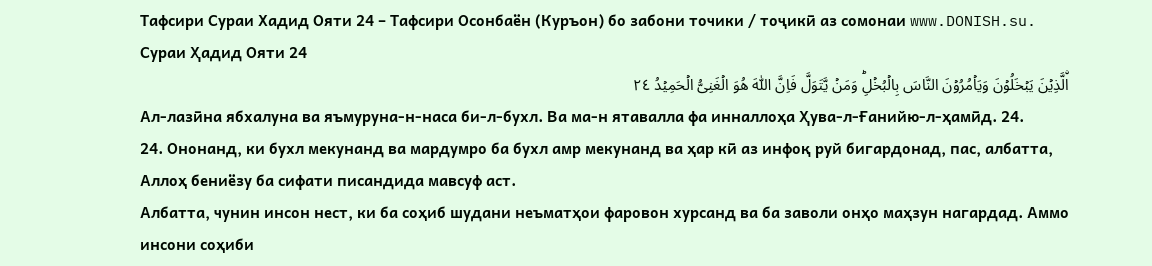Тафсири Сураи Хадид Ояти 24 – Тафсири Осонбаён (Куръон) бо забони точики / тоҷикӣ аз сомонаи www.DONISH.su.
Сураи Ҳадид Ояти 24
اۨلَّذِيۡنَ يَبۡخَلُوۡنَ وَيَاۡمُرُوۡنَ النَّاسَ بِالۡبُخۡلِؕ وَمَنۡ يَّتَوَلَّ فَاِنَّ اللّٰهَ هُوَ الۡغَنِىُّ الۡحَمِيۡدُ ٢٤
Ал-лазӣна ябхалуна ва яъмуруна-н-наса би-л-бухл. Ва ма-н ятавалла фа инналлоҳа Ҳува-л-Ғанийю-л-ҳамӣд. 24.
24. Ононанд, ки бухл мекунанд ва мардумро ба бухл амр мекунанд ва ҳар кӣ аз инфоқ руй бигардонад, пас, албатта, Аллоҳ бениёзу ба сифати писандида мавсуф аст.
Албатта, чунин инсон нест, ки ба соҳиб шудани неъматҳои фаровон хурсанд ва ба заволи онҳо маҳзун нагардад. Аммо инсони соҳиби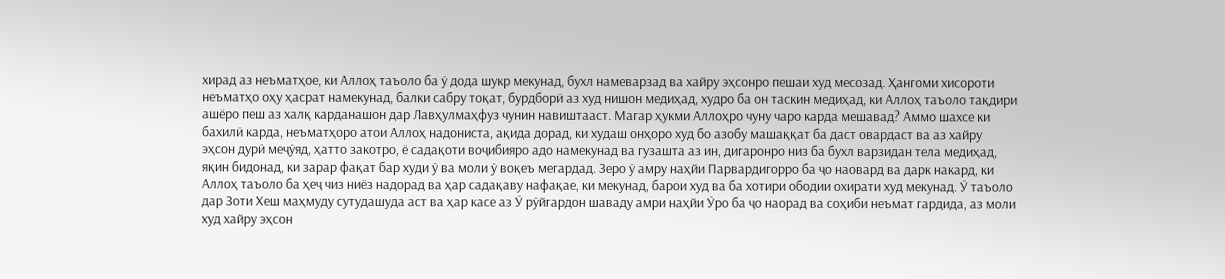хирад аз неъматҳое, ки Аллоҳ таъоло ба ӯ дода шукр мекунад, бухл намеварзад ва хайру эҳсонро пешаи худ месозад. Ҳангоми хисороти неъматҳо оҳу ҳасрат намекунад, балки сабру тоқат, бурдборӣ аз худ нишон медиҳад, худро ба он таскин медиҳад, ки Аллоҳ таъоло тақдири ашёро пеш аз халқ карданашон дар Лавҳулмаҳфуз чунин навиштааст. Магар ҳукми Аллоҳро чуну чаро карда мешавад? Аммо шахсе ки бахилӣ карда, неъматҳоро атои Аллоҳ надониста, ақида дорад, ки худаш онҳоро худ бо азобу машаққат ба даст овардаст ва аз хайру эҳсон дурӣ меҷӯяд, ҳатто закотро, ё садақоти воҷибияро адо намекунад ва гузашта аз ин, дигаронро низ ба бухл варзидан тела медиҳад, яқин бидонад, ки зарар фақат бар худи ӯ ва моли ӯ воқеъ мегардад. Зеро ӯ амру наҳйи Парвардигорро ба ҷо наовард ва дарк накард, ки Аллоҳ таъоло ба ҳеҷ чиз ниёз надорад ва ҳар садақаву нафақае, ки мекунад, барои худ ва ба хотири ободии охирати худ мекунад. Ӯ таъоло дар Зоти Хеш маҳмуду сутудашуда аст ва ҳар касе аз Ӯ рӯйгардон шаваду амри наҳйи Ӯро ба ҷо наорад ва соҳиби неъмат гардида, аз моли худ хайру эҳсон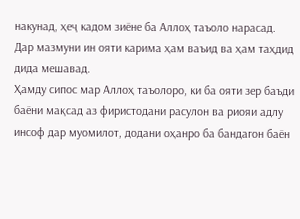накунад, ҳеҷ кадом зиёне ба Аллоҳ таъоло нарасад.
Дар мазмуни ин ояти карима ҳам ваъид ва ҳам таҳдид дида мешавад.
Ҳамду сипос мар Аллоҳ таъолоро, ки ба ояти зер баъди баёни мақсад аз фиристодани расулон ва риояи адлу инсоф дар муомилот, додани оҳанро ба бандагон баён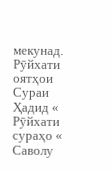мекунад.
Рӯйхати оятҳои Сураи Ҳадид «
Рӯйхати сураҳо «
Саволу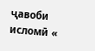ҷавоби исломӣ «